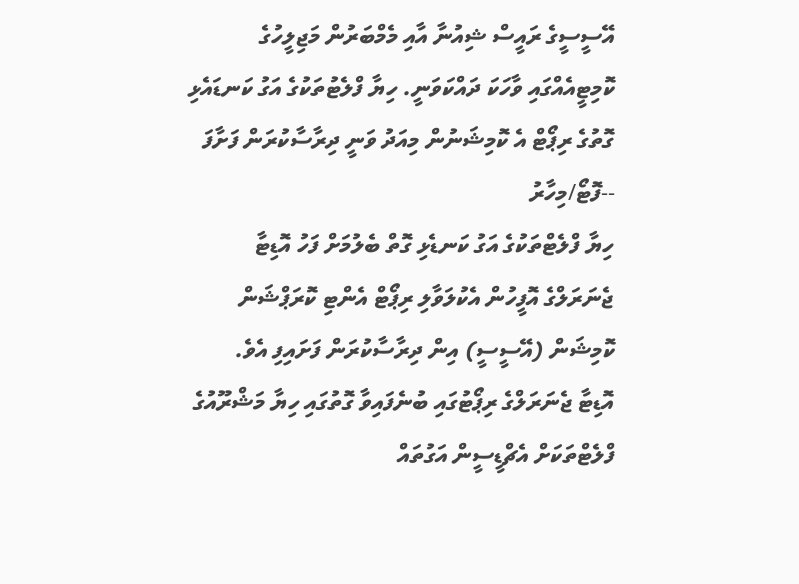އޭސީސީގެ ރައީސް ޝިއުނާ އާއި މެމްބަރުން މަޖިލީހުގެ ކޮމިޓީއެއްގައި ވާހަކަ ދައްކަވަނީ. ހިޔާ ފްލެޓުތަކުގެ އަގު ކަނޑައެޅި ގޮތުގެ ރިޕޯޓް އެ ކޮމިޝަނުން މިއަދު ވަނީ ދިރާސާކުރަން ފަށާފަ --ފޮޓޯ/މިހާރު
ހިޔާ ފްލެޓްތަކުގެ އަގު ކަނޑެޅި ގޮތް ބެލުމަށް ފަހު އޮޑިޓާ ޖެނަރަލްގެ އޮފީހުން އެކުލަވާލި ރިޕޯޓް އެންޓި ކޮރަޕްޝަން ކޮމިޝަން (އޭސީސީ) އިން ދިރާސާކުރަން ފަށައިފި އެވެ.
އޮޑިޓާ ޖެނަރަލްގެ ރިޕޯޓުގައި ބުނެފައިވާ ގޮތުގައި ހިޔާ މަޝްރޫއުގެ ފްލެޓްތަކަށް އެޗްޑީސީން އަގުތައް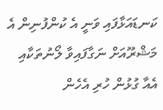ކަނޑައަޅާފައި ވަނީ އެ ކުންފުނިން އެ މަޝްރޫއަށް ނަގާފައިވާ ލޯނުތަކާއި އެއާ ގުޅުން ހުރި އެހެން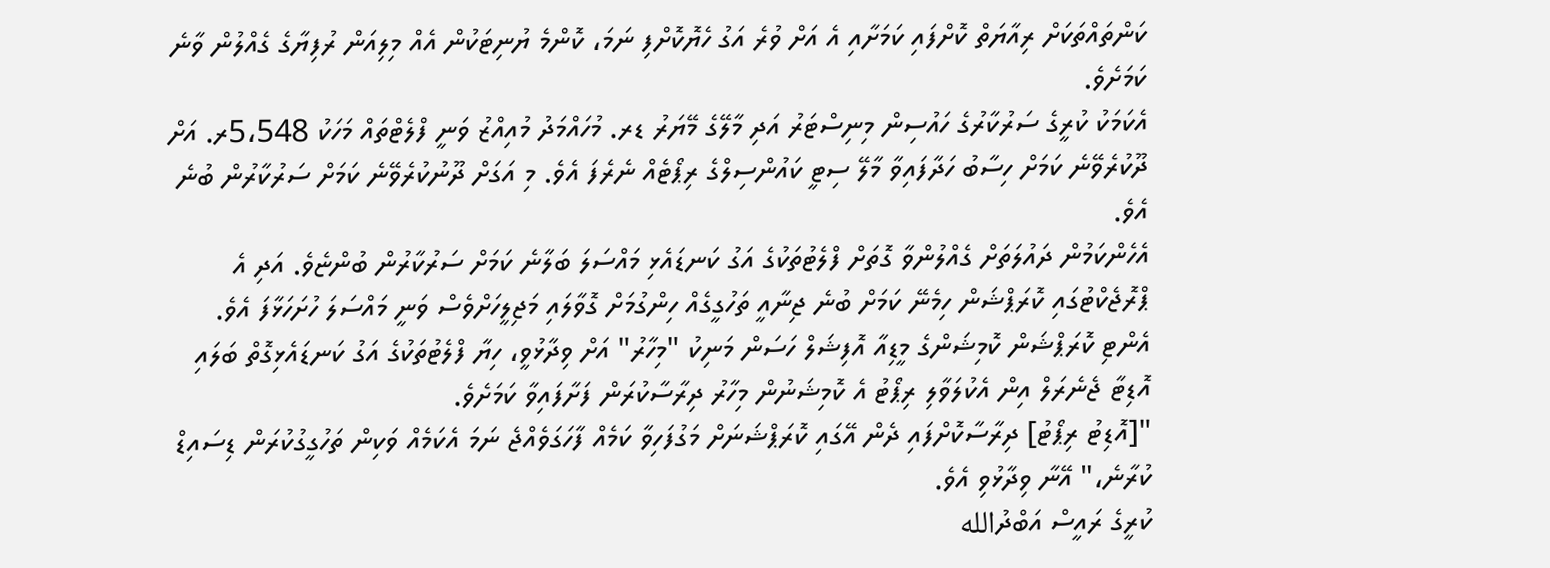ކަންތައްތަކަށް ރިއާޔަތް ކޮށްފައި ކަމަށާއި އެ އަށް ވުރެ އަގު ހެޔޮކޮށްފި ނަމަ، ކޮންމެ ޔުނިޓަކުން އެއް މިލިއަން ރުފިޔާގެ ގެއްލުން ވާނެ ކަމަށެވެ.
އެކަމަކު ކުރީގެ ސަރުކާރުގެ ހައުސިން މިނިސްޓަރު އަދި މާލޭގެ މޭޔަރު ޑރ. މުހައްމަދު މުއިއްޒު ވަނީ ފްލެޓްތައް މަހަކު 5،548ރ. އަށް ދޫކުރެވޭނެ ކަމަށް ހިސާބު ހަދާފައިވާ މާލޭ ސިޓީ ކައުންސިލްގެ ރިޕޯޓެއް ނެރެފަ އެވެ. މި އަގަށް ދޫނުކުރެވޭނެ ކަމަށް ސަރުކާރުން ބުނެ އެވެ.
އެހެންކަމުން ދައުލަތަށް ގެއްލުންވާ ގޮތަށް ފްލެޓުތަކުގެ އަގު ކަނޑައެޅި މައްސަލަ ބަލާނެ ކަމަށް ސަރުކާރުން ބުންޏެވެ. އަދި އެ ޕްރޮޖެކްޓުގައި ކޮރަޕްޝަން ހިމެނޭ ކަމަށް ބުނެ ޖިނާއީ ތަހުގީގެއް ހިންގުމަށް ގޮވާލައި މަޖިލީހަށްވެސް ވަނީ މައްސަލަ ހުށަހަޅާފަ އެވެ.
އެންޓި ކޮރަޕްޝަން ކޮމިޝަންގެ މީޑިއާ އޮފިޝަލް ހަސަން މަނިކު "މިހާރު" އަށް ވިދާޅުވީ، ހިޔާ ފްލެޓުތަކުގެ އަގު ކަނޑައެޅިގޮތް ބަލައި އޮޑިޓާ ޖެނެރަލް އިން އެކުލަވާލި ރިޕޯޓު އެ ކޮމިޝަނުން މިހާރު ދިރާސާކުރަން ފަށާފައިވާ ކަމަށެވެ.
"[އޮޑިޓު ރިޕޯޓު] ދިރާސާކޮށްފައި ދެން އޭގައި ކޮރަޕްޝަނަށް މަގުފަހިވާ ކަމެއް ފާހަގަވެއްޖެ ނަމަ އެކަމެއް ވަކިން ތަހުގީގުކުރަން ޑިސައިޑް ކުރާނެ،" އޭނާ ވިދާޅުވި އެވެ.
ކުރީގެ ރައީސް އަބްދުالله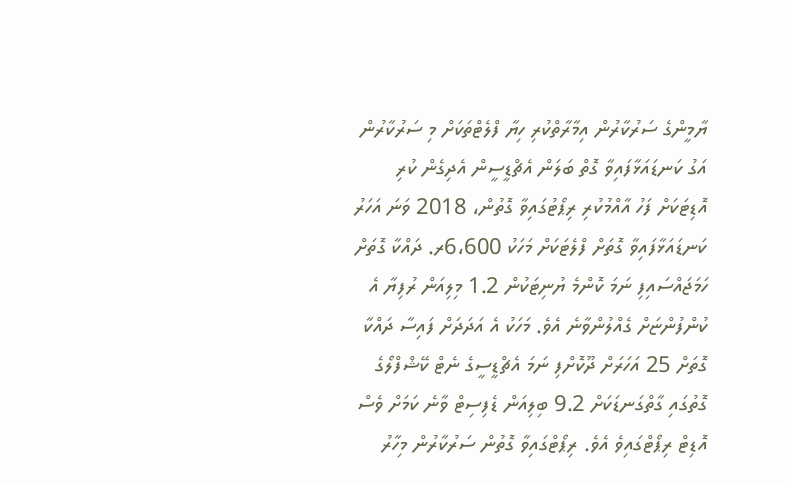ޔާމީންގެ ސަރުކާރުން އިމާރާތްކުރި ހިޔާ ފްލެޓްތަކަށް މި ސަރުކާރުން އަގު ކަނޑައަޅާފައިވާ ގޮތް ބަލަން އެޗްޑީސީން އެދިގެން ކުރި އޮޑިޓަކަށް ފަހު އާއްމުކުރި ރިޕޯޓުގައިވާ ގޮތުން، 2018 ވަނަ އަހަރު ކަނޑައަޅާފައިވާ ގޮތަށް ފްލެޓަކަށް މަހަކު 6،600ރ. ދައްކާ ގޮތަށް ހަމަޖައްސައިފި ނަމަ ކޮންމެ ޔުނިޓަކުން 1.2 މިލިއަން ރުފިޔާ އެ ކުންފުންޏަށް ގެއްލުންވާނެ އެވެ. މަހަކު އެ އަދަދަށް ފައިސާ ދައްކާ ގޮތަށް 25 އަހަރަށް ދޫކޮށްފި ނަމަ އެޗްޑީސީގެ ނެޓް ކޭޝްފްލޯގެ ގޮތުގައި ގާތްގަނޑަކަށް 9.2 ބިލިއަން ޑެފިސިޓް ވާނެ ކަމަށް ވެސް އޮޑިޓް ރިޕޯޓްގައިވެ އެވެ. ރިޕޯޓްގައިވާ ގޮތުން ސަރުކާރުން މިހާރު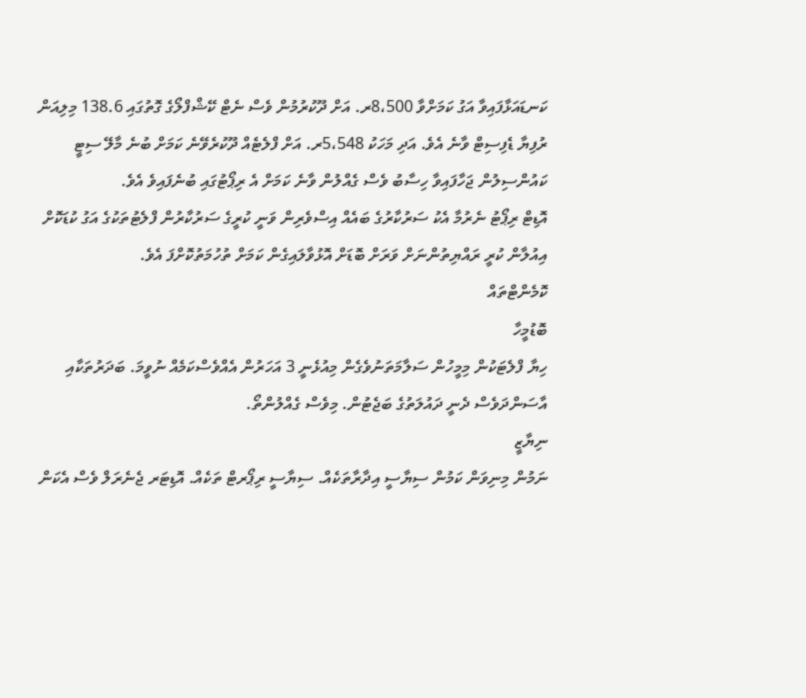ކަނޑައަޅާފައިވާ އަގު ކަމަށްވާ 8،500ރ. އަށް ދޫކުރުމުން ވެސް ނެޓް ކޭޝްފްލޯގެ ގޮތުގައި 138.6 މިލިއަން ރުފިޔާ ޑެފިސިޓް ވާނެ އެވެ. އަދި މަހަކު 5،548ރ. އަށް ފްލެޓެއް ދޫކުރެވޭނެ ކަމަށް ބުނެ މާލޭ ސިޓީ ކައުންސިލުން ޖަހާފައިވާ ހިސާބު ވެސް ގެއްލުން ވާނެ ކަމަށް އެ ރިޕޯޓުގައި ބުނެފައިވެ އެވެ.
އޮޑިޓް ރިޕޯޓު ނެރުމާ އެކު ސަރުކާރުގެ ބައެއް އިސްވެރިން ވަނީ ކުރީގެ ސަރުކާރުން ފްލެޓުތަކުގެ އަގު ކުޑަކޮށް އިއުލާން ކުރީ ރައްޔިތުންނަށް ވަރަށް ބޮޑަށް އޮޅުވާލައިގެން ކަމަށް ތުހުމަތުކޮށްފަ އެވެ.
ކޮމެންޓްތައް
ބޮޑުމީހާ
ހިޔާ ފްލެޓަކުން މިމީހުން ސަލާމަތަނުވެގެން މިއުޅެނީ 3 އަހަރުން އެއްވެސްކަމެއް ނުވީމަ. ބަދަރުތަކާއި އާސަންދަވެސް ދެނީ ދައުލަތުގެ ބަޖެޓުން. މިވެސް ގެއްލުންތޯ.
ނިޔާޒީ
ނަމުން މިނިވަން ކަމުން ސިޔާސީ އިދާރާތަކެއް. ސިޔާސީ ރިޕޯރޓް ތަކެއް. އޮޑިޓަރ ޖެނެރަލް ވެސް އެކަން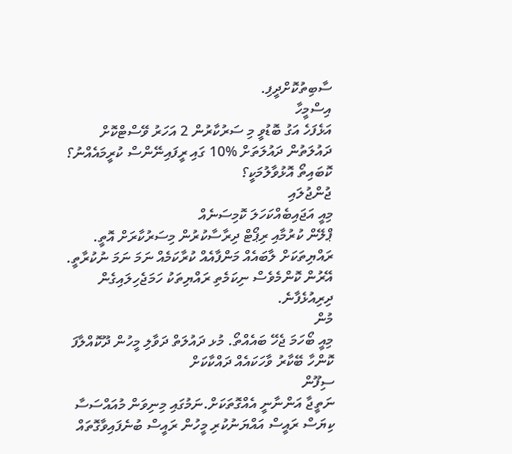ސާބިތުކޮށްދީފި.
އިސްމީހާ
އަޅެފަހެ އަގު ބޮޑުވީ މި ސަރުކާރުން 2 އަހަރު ވޭސްޓްކޮށް ދައުލަތުން ދައުލަތަށް %10 ގައި ރީފައިނޭންސް ކުރީމައެއްނު؟ ކޮބައިތޯ އޮޅުވާލުމަކީ؟
ޖުންޖުލައި
މިއީ އަޖައިބެއްކަހަލަ ކޮމިސަނެއް
ޕްލޭން ކުރުމާއި ރިޕޯޓް ދިރާސާކުރުން މިސަރުކާރަށް އޮތީ. ރައްޔިތަކަށް ލާބައެއް މަންފާއެއް ކުރާކަމެއް ނަމަ ނަމަ ނުކުރާތީ. އޭރުން ކޮންމެވެސް ނިކަމެތި ރައްޔިތަކު ހަމަޖެހިލައިގެން ދިރިއުޅެފާނެ.
މުން
މިއީ ބޯހަމަ ޖެހޭ ބައެއްތޯ. މުޅ ދައުލަތް ދަވާލި މީހުން ދޫކޮއްލާފަ ކޮންހާ ބޭކާރު ވާހަކައެއް ދައްކާކަށް
ސިފޫން
ނަތީޖާ އަންނާނީ އެއްގޮތަކަށް.ނަމުގައި މިނިވަން މުއައްސަސާ ކިޔަސް ރައީސް އައްޔަނުކުރި މީހުން ރައީސް ބުނެފައިވާގޮތައް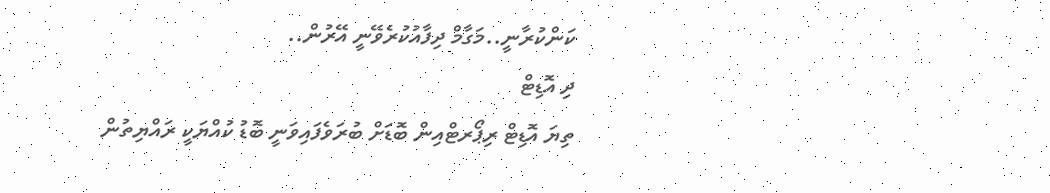ކަންކުރާނީ..މަގާމް ދިފާއުކުރެވޭނީ އޭރުން..
ދި އޮޑިޓް
ތިޔަ އޮޑިޓް ރިޕޯރޓްއިން ބޮޑަށް ބުރަވެފައިވަނީ ބޮޑު ކުއްޔަކީ ރައްޔިތުން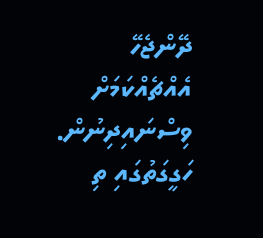ދޭންޖެހޭ އެއްޗެއްކަމަށް ވިސްނައިދިނުން. ހަގީގަތުގައި ތި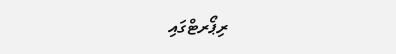ރިޕޯރޓްގައި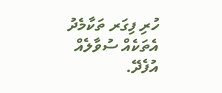ހުރި ފިގަރ ތަކާމެދު އެތަކެއް ސުވާލެއް އުފެދޭ.